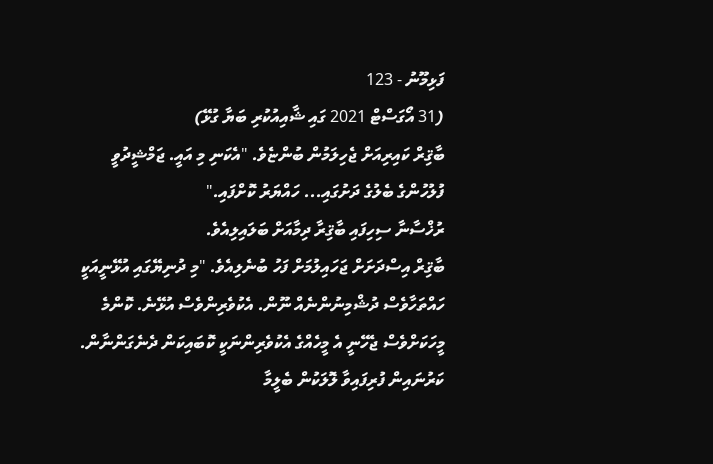ފަޅިމޫނު - 123
(31 އޯގަސްޓް 2021 ގައި ޝާއިއުކުރި ބަޔާ ގުޅޭ)
ބާޤިރް ކައިރިއަށް ޖެހިލަމުން ބުންޏެވެ. "އެކަނި މި އައީ. ޖަމްޝީދުވީ ފުލުހުންގެ ބެލުގެ ދަށުގައި... ހައްޔަރު ކޮށްފައި."
ރުޚްސާނާ ސިހިފައި ބާޤިރާ ދިމާއަށް ބަލައިލިއެވެ.
ބާޤިރް އިސްދަށަށް ޖަހައިލުމަށް ފަހު ބުނެލިއެވެ. "މި ދުނިޔޭގައި އުޅޭނީއަކީ ހައްތަހާވެސް ދުޝްމިނުންނެއް ނޫން. އެކުވެރިންވެސް އުޅޭނެ. ކޮންމެ މީހަކަށްވެސް ޖެހޭނީ އެ މީހެއްގެ އެކުވެރިންނަކީ ކޮބައިކަން ދެނެގަންނާން. ކަރުނައިން ފުރިފައިވާ ލޮލަކުން ބެލީމާ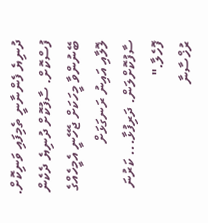ދުނިޔެ ފެންނާނީ ތެމިފައި ވަނިކޮށް. ފުސްކޮށް. ސާފުކޮށް ދުނިޔެ ދެކެން ބޭނުންވާ މީހަކަށް ޖެހޭނީ އެމީހެއްގެ ލޮލާއި އައިނު ރަނގަޅަށް ސާފުކޮށްލަން. ދަރިފުޅާ... ކަރުނަ ފޮހެލާ."
ރުޚްސާނާ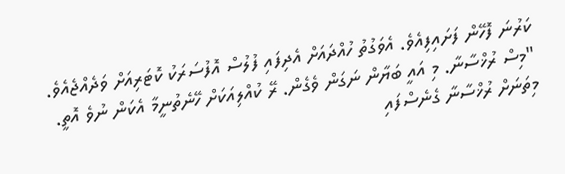ކަރުނަ ފޮހޭން ފަށައިފިއެވެ. އެވަގުތު ހުއްދައަށް އެދިފައި ފުލުސް އޮފުސަރަކު ކޮޓަރިއަށް ވަދެއްޖެއެވެ. "މިސް ރުޚްސާނާ. މި އައީ ބަޔާން ނަގަން ވެގެން. ރޭ ކުއްލިއަކަށް ހޭނެތުނީމާ އެކަން ނުވެ އޮތީ. މިތަނަށް ރުޚްސާނާ ގެނެސްފައި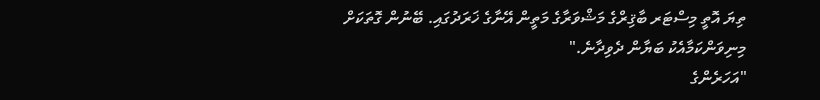ތިޔަ އޮތީ މިސްޓަރ ބާޤިރްގެ މަޝްވަރާގެ މަތީން އޭނާގެ ޚަރަދުގައި. ބޭނުން ގޮތަކަށް މިނިވަންކަމާއެކު ބަޔާން ދެވިދާނެ."
"އަހަރެންގެ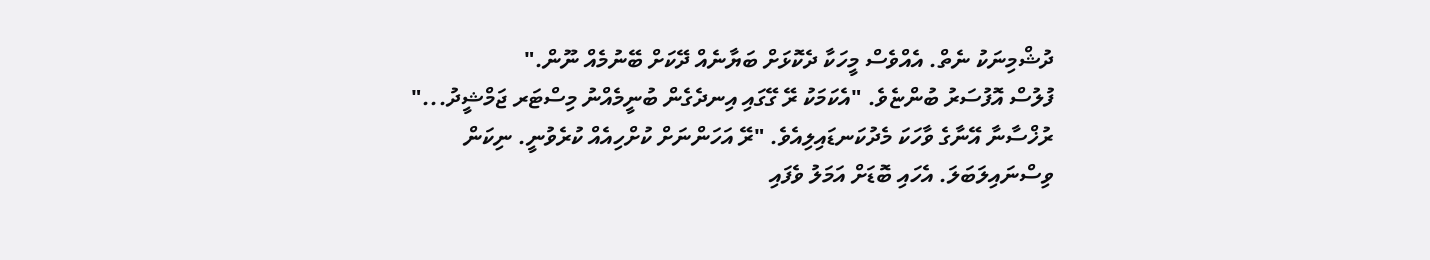ދުޝްމިނަކު ނެތް. އެއްވެސް މީހަކާ ދެކޮޅަށް ބަޔާނެއް ދޭކަށް ބޭނުމެއް ނޫން."
ފުލުސް އޮފުސަރު ބުންޏެވެ. "އެކަމަކު ރޭ ގޭގައި އިނދެގެން ބުނީމެއްނު މިސްޓަރ ޖަމްޝީދު..."
ރުޚްސާނާ އޭނާގެ ވާހަކަ މެދުކަނޑައިލިއެވެ. "ރޭ އަހަންނަށް ކުށްހިއެއް ކުރެވުނީ. ނިކަން ވިސްނައިލަބަލަ. އެހައި ބޮޑަށް އަމަލު ވެފައި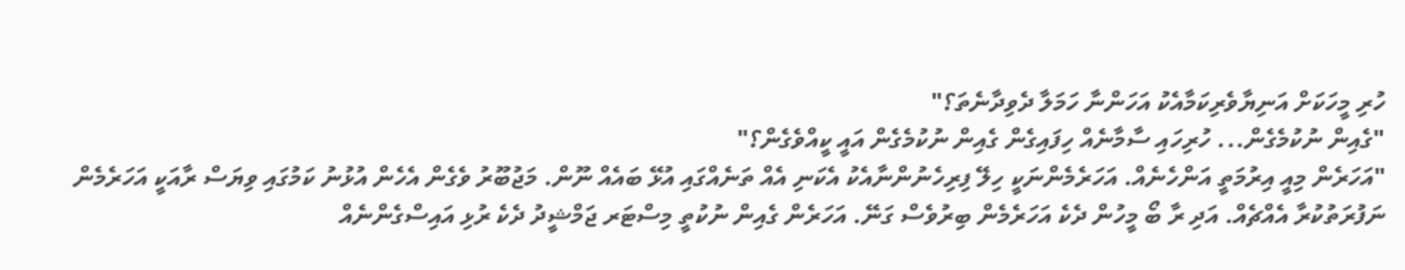ހުރި މީހަކަށް އަނިޔާވެރިކަމާއެކު އަހަންނާ ހަމަލާ ދެވިދާނެތަ؟"
"ގެއިން ނުކުމެގެން... ހުރިހައި ސާމާނެއް ހިފައިގެން ގެއިން ނުކުމެގެން އައީ ކީއްވެގެން؟"
"އަހަރެން މިއީ އިރުމަތީ އަންހެނެއް. އަހަރެމެންނަކީ ހިލޭ ފިރިހެނުންނާއެކު އެކަނި އެއް ތަނެއްގައި އުޅޭ ބައެއް ނޫން. މަޖުބޫރު ވެގެން އެހެން އުޅުނު ކަމުގައި ވިޔަސް ރާއަކީ އަހަރެމެން ނަފުރަތުކުރާ އެއްޗެއް. އަދި ރާ ބޯ މީހުން ދެކެ އަހަރެމެން ބިރުވެސް ގަނޭ. އަހަރެން ގެއިން ނުކުތީ މިސްޓަރ ޖަމްޝީދު ދެކެ ރުޅި އައިސްގެންނެއް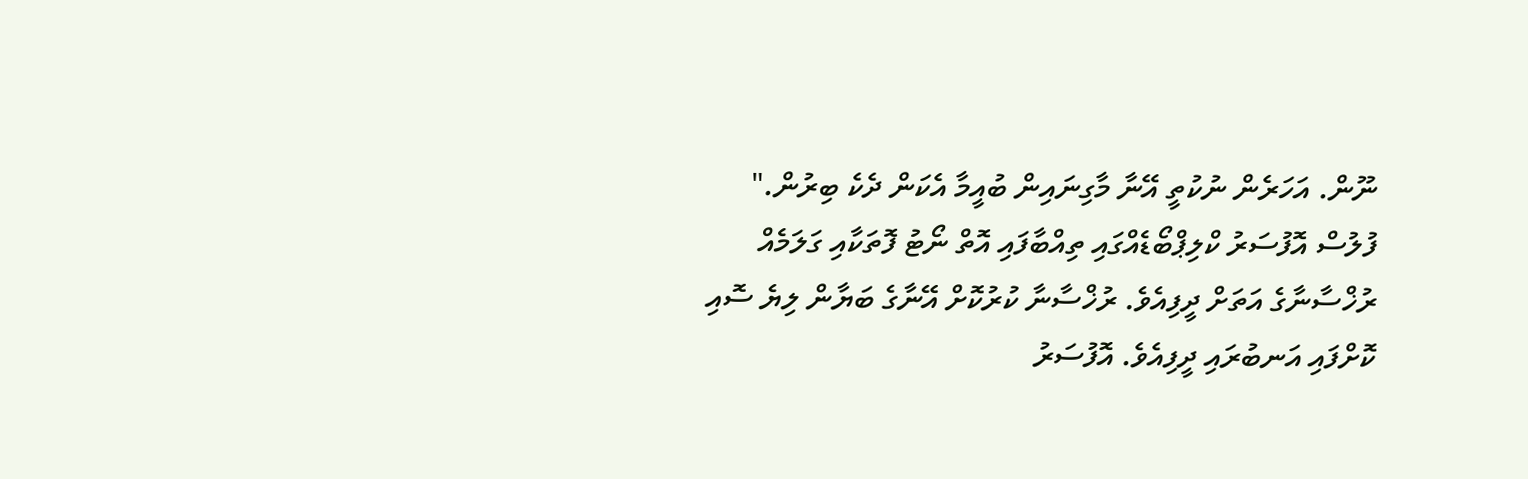ނޫން. އަހަރެން ނުކުތީ އޭނާ މާގިނައިން ބުއީމާ އެކަން ދެކެ ބިރުން."
ފުލުސް އޮފުސަރު ކްލިޕްބޯޑެއްގައި ތިއްބާފައި އޮތް ނޯޓު ފޮތަކާއި ގަލަމެއް ރުޚްސާނާގެ އަތަށް ދީފިއެވެ. ރުޚްސާނާ ކުރުކޮށް އޭނާގެ ބަޔާން ލިޔެ ސޮއި ކޮށްފައި އަނބުރައި ދީފިއެވެ. އޮފުސަރު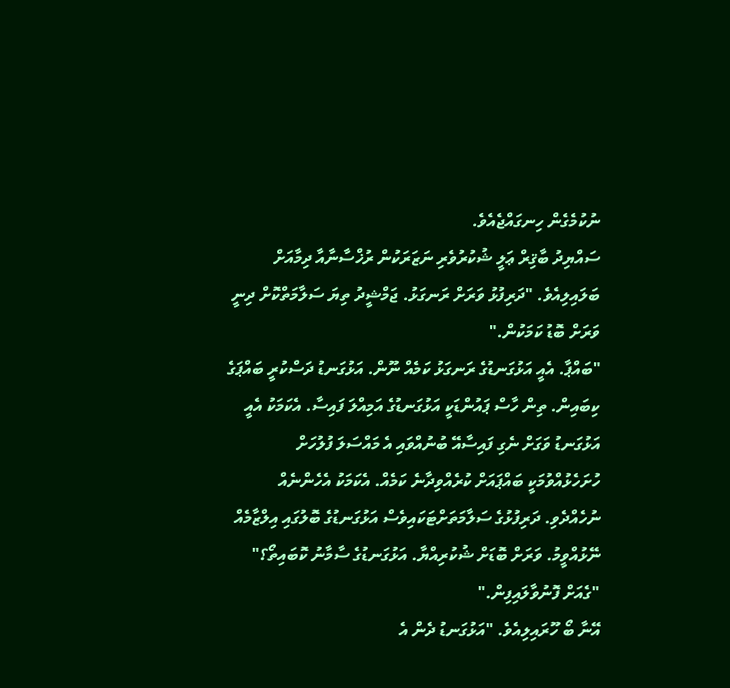ނުކުމެގެން ހިނގައްޖެއެވެ.
ސައްޔިދު ބާޤިރް ޢަލީ ޝުކުރުވެރި ނަޒަރަކުން ރުޚްސާނާއާ ދިމާއަށް ބަލައިލިއެވެ. "ދަރިފުޅު ވަރަށް ރަނގަޅު. ޖަމްޝީދު ތިޔަ ސަލާމަތްކޮށް ދިނީ ވަރަށް ބޮޑު ކަމަކުން."
"ބައްޕާ. އެއީ އަޅުގަނޑުގެ ރަނގަޅު ކަމެއް ނޫން. އަޅުގަނޑު ދަސްކުރީ ބައްޕަގެ ކިބައިން. ތިން ހާސް ޕައުންޑަކީ އަޅުގަނޑުގެ އަމިއްލަ ފައިސާ. އެކަމަކު އެއީ އަޅުގަނޑު ވަގަށް ނެގި ފައިސާއޭ ބުނުއްވައި އެ މައްސަލަ ފުލުހަށް ހުށަހެޅުއްވުމަކީ ބައްޕައަށް ކުރެއްވިދާނެ ކަމެއް. އެކަމަކު އެހެންނެއް ނުހެއްދެވި. ދަރިފުޅުގެ ސަލާމަތަށްޓަކައިވެސް އަޅުގަނޑުގެ ބޮލުގައި އިލްޒާމެއް ނޭޅުއްވީމު. ވަރަށް ބޮޑަށް ޝުކުރިއްޔާ. އަޅުގަނޑުގެ ސާމާނު ކޮބައިތޯ؟"
"ގެއަށް ފޮނުވާލައިފިން."
އޭނާ ބޯ ހޫރައިލިއެވެ. "އަޅުގަނޑު ދެން އެ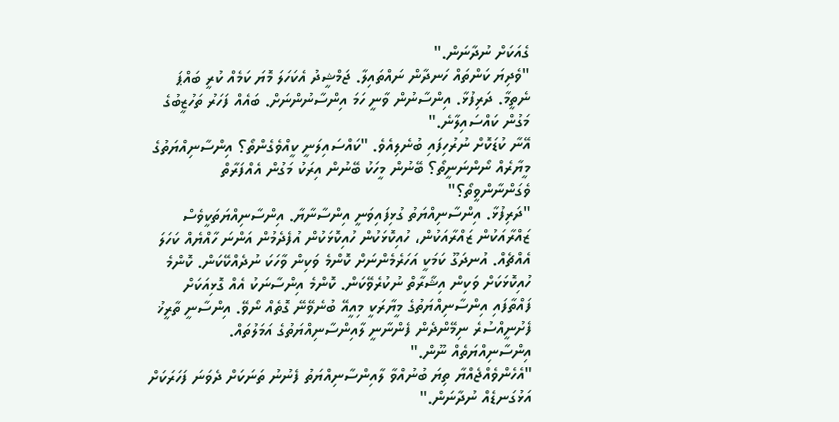ގެއަކަށް ނުދާނަން."
"ވެދިޔަ ކަންތައް ހަނދާން ނައްތައިލާ. ޖަމްޝީދު އެކަހަލަ މޮޔަ ކަމެއް ކުރީ ބައްޕަ ނެތީމާ. ދަރިފުޅާ. އިންސާނުން ވާނީ ހަމަ އިންސާނުންނަށް. ބައެއް ފަހަރު ތަހުޒީބުގެ މަގުން ކައްސައިލާނެ."
އޭނާ ކުޑަކޮށް ނުރުހިފައި ބުނެލިއެވެ. "ކައްސައިލަނީ ކީއްވެގެންތޯ؟ އިންސާނިއްޔަތުގެ މީޔާރެއް ނޯންނަނީތޯ؟ ބޭނުން މީހަކު ބޭނުން އިރަކު މަގުން އެއްފަރާތް ވެގަންނާންވީތޯ؟"
"ދަރިފުޅާ. އިންސާނިއްޔަތު ގުޅިފައިވަނީ އިންސާނާޔާ. އިންސާނިއްޔަތަކީވެސް ޒައްރާއަކުން ޒައްރާއަކުން، ހުއިކޮޅަކުން ހުއިކޮޅަކުން އުފެދެމުން އަންނަ ހާއްޔެއް ކަހަލަ އެއްޗެއް. އުނދަގޫ ކަމަކީ އަހަރެމެންނަށް ކޮންމެ ވަކިން ވާހަކަ ނުދެއްކޭކަން. ކޮންމެ ހުއިކޮޅަކަށް ވަކިން އިޝާރާތް ނުކުރެވޭކަން. ކޮންމެ އިންސާނަކު އެއް ގޮޅިއަކަށް ފައްތާފައި އިންސާނިއްޔަތުގެ މީޔާރަކީ މިއީއޭ ބުނެވޭނޭ ގޮތެއް ނޯވޭ. އިންސާނީ ތާރީޚު ފެށުނީއްސުރެ ނިމޭންދެން ފެންނާނީ ލާއިންސާނިއްޔަތުގެ އަމަލުތައް. އިންސާނިއްޔަތެއް ނޫން."
"އެހެންވެއްޖެއްޔާ ތިޔަ ބުނުއްވާ ލާއިންސާނިއްޔަތު ފެނުނު ތަނަކަށް ދެވަނަ ފަހަރަކަށް އަޅުގަނޑެއް ނުދާނަން."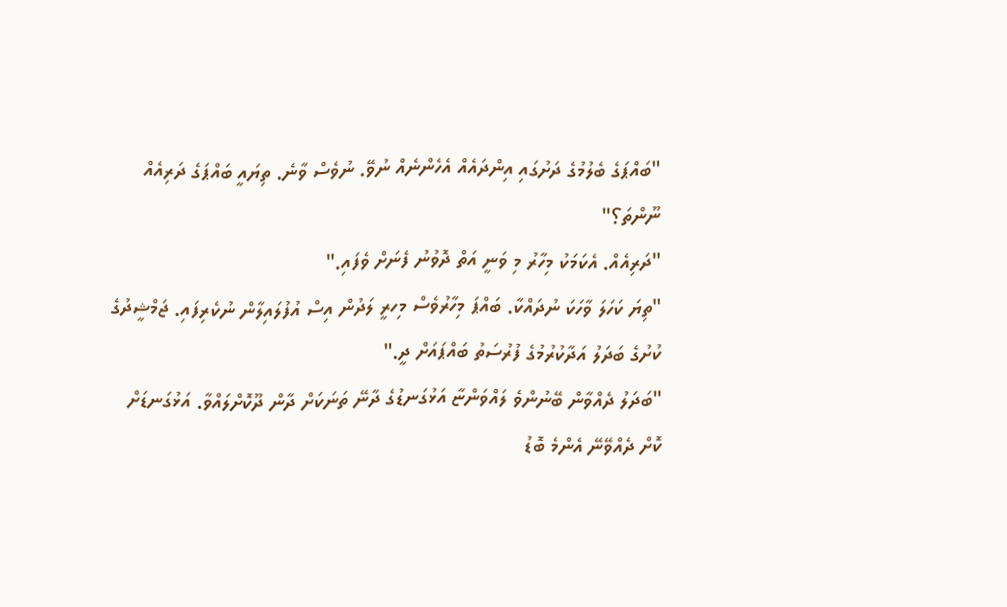"ބައްޕަގެ ބެލުމުގެ ދަށުގައި އިންދައެއް އެހެންނެއް ނުވޭ. ނުވެސް ވާނެ. ތިޔައީ ބައްޕަގެ ދަރިއެއް ނޫންތަ؟"
"ދަރިއެއް. އެކަމަކު މިހާރު މި ވަނީ އަތް ދޮވުނު ފެނަށް ވެފައި."
"ތިޔަ ކަހަލަ ވާހަކަ ނުދައްކާ. ބައްޕަ މިހާރުވެސް މިހރީ ލަދުން އިސް އުފުލައިލާން ނުކެރިފައި. ޖަމްޝީދުގެ ކުށުގެ ބަދަލު އަދާކުރުމުގެ ފުރުސަތު ބައްޕައަށް ދީ."
"ބަދަލު ދެއްވާން ބޭނުންވެ ލައްވަންޏާ އަޅުގަނޑުގެ ދާނޭ ތަނަކަށް ދާން ދޫކޮށްލައްވާ. އަޅުގަނޑަށް ކޮށް ދެއްވޭނޭ އެންމެ ބޮޑު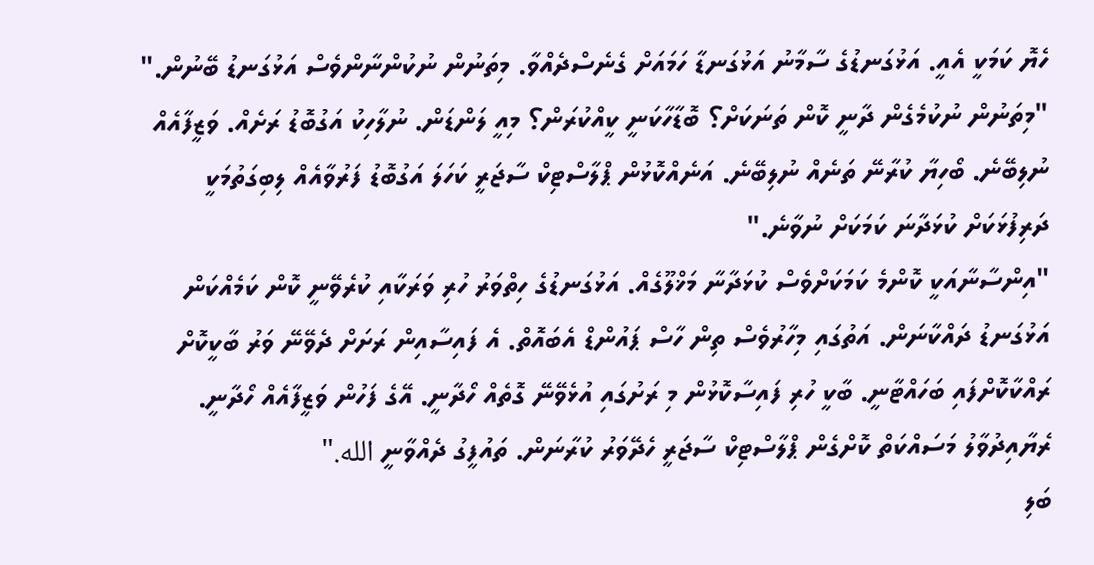ހެޔޮ ކަމަކީ އެއީ. އަޅުގަނޑުގެ ސާމާނު އަޅުގަނޑާ ހަމައަށް ގެނެސްދެއްވާ. މިތަނުން ނުކުންނާންވެސް އަޅުގަނޑު ބޭނުން."
"މިތަނުން ނުކުމެގެން ދާނީ ކޮން ތަނަކަށް؟ ބޮޑާހާކަނީ ކީއްކުރަން؟ މިއީ ލަންޑަން. ނުލާހިކު އަގުބޮޑު ރަށެއް. ވަޒީފާއެއް ނުލިބޭނެ. ބޯހިޔާ ކުރާނޭ ތަނެއް ނުލިބޭނެ. އަނެއްކޮޅުން ޕްލާސްޓިކް ސާޖަރީ ކަހަލަ އަގުބޮޑު ފަރުވާއެއް ލިބިގަތުމަކީ ދަރިފުޅަކަށް ކުޅަދާނަ ކަމަކަށް ނުވާނެ."
"އިންސާނާއަކީ ކޮންމެ ކަމަކަށްވެސް ކުޅަދާނާ މަޚްލޫގެއް. އަޅުގަނޑުގެ ހިތްވަރު ހުރި ވަރަކާއި ކުރެވޭނީ ކޮން ކަމެއްކަން އަޅުގަނޑު ދައްކާނަން. އަތުގައި މިހާރުވެސް ތިން ހާސް ޕައުންޑް އެބައޮތް. އެ ފައިސާއިން ރަށަށް ދެވޭނޭ ވަރު ބާކީކޮށް ރައްކާކޮށްފައި ބަހައްޓާނީ. ބާކީ ހުރި ފައިސާކޮޅުން މި ރަށުގައި އުޅެވޭނޭ ގޮތެއް ހޯދާނީ. އޭގެ ފަހުން ވަޒީފާއެއް ހޯދާނީ. ރެޔާއިދުވާލު މަސައްކަތް ކޮށްގެން ޕްލާސްޓިކް ސާޖަރީ ހެދޭވަރު ކުރާނަން. ތައުފީގު ދެއްވާނީ الله."
ބަލި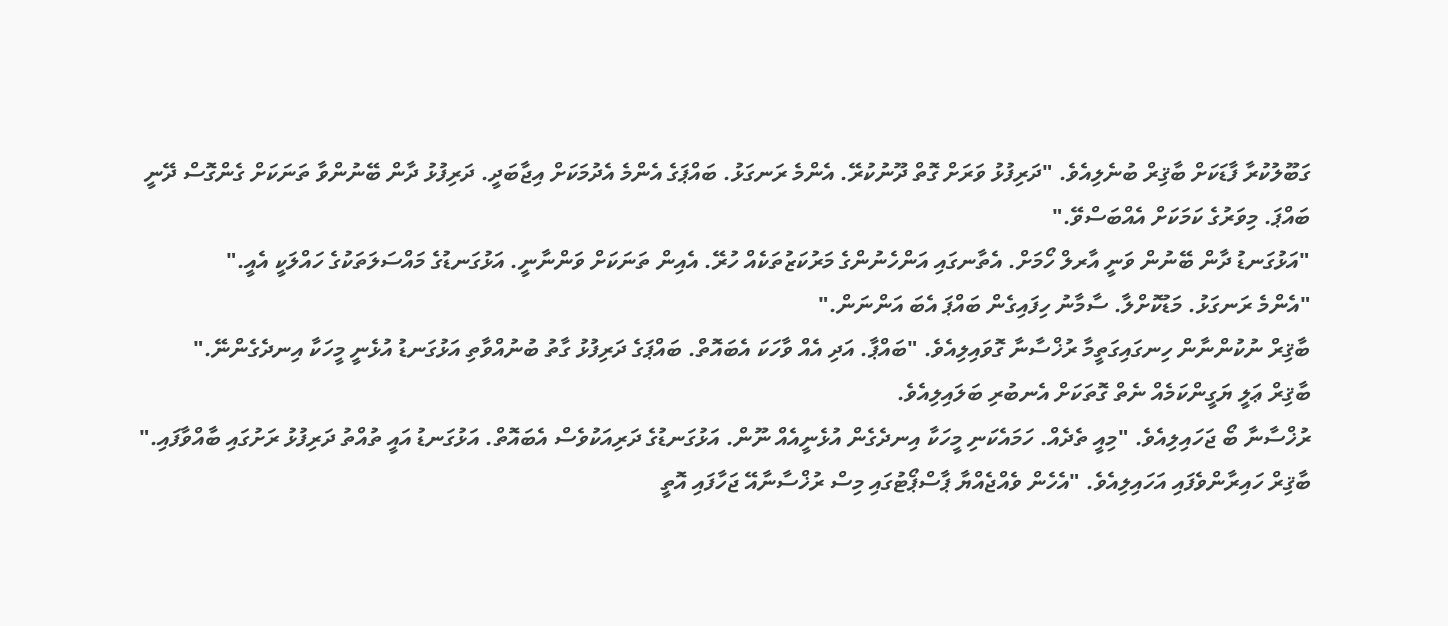ގަބޫލުކުރާ ފާޑަކަށް ބާޤިރް ބުނެލިއެވެ. "ދަރިފުޅު ވަރަށް ގޮތް ދޫނުކުރޭ. އެންމެ ރަނގަޅު. ބައްޕަގެ އެންމެ އެދުމަކަށް އިޖާބަދީ. ދަރިފުޅު ދާން ބޭނުންވާ ތަނަކަށް ގެންގޮސް ދޭނީ ބައްޕަ. މިވަރުގެ ކަމަކަށް އެއްބަސްވޭ."
"އަޅުގަނޑު ދާން ބޭނުން ވަނީ އާރލް ހޯމަށް. އެތާނގައި އަންހެނުންގެ މަރުކަޒުތަކެއް ހުރޭ. އެއިން ތަނަކަށް ވަންނާނީ. އަޅުގަނޑުގެ މައްސަލަތަކުގެ ހައްލަކީ އެއީ."
"އެންމެ ރަނގަޅު. މަޑުކޮށްލާ. ސާމާނު ހިފައިގެން ބައްޕަ އެބަ އަންނަން."
ބާޤިރް ނުކުންނާން ހިނގައިގަތީމާ ރުޚްސާނާ ގޮވައިލިއެވެ. "ބައްޕާ. އަދި އެއް ވާހަކަ އެބައޮތް. ބައްޕަގެ ދަރިފުޅު ގާތު ބުނުއްވާތި އަޅުގަނޑު އުޅެނީ މީހަކާ އިނދެގެންނޭ."
ބާޤިރް ޢަލީ ޔަގީންކަމެއް ނެތް ގޮތަކަށް އެނބުރި ބަލައިލިއެވެ.
ރުޚްސާނާ ބޯ ޖަހައިލިއެވެ. "މިއީ ތެދެއް. ހަމައެކަނި މީހަކާ އިނދެގެން އުޅެނީއެއް ނޫން. އަޅުގަނޑުގެ ދަރިއަކުވެސް އެބައޮތް. އަޅުގަނޑު އައީ ތުއްތު ދަރިފުޅު ރަށުގައި ބާއްވާފައި."
ބާޤިރް ހައިރާންވެފައި އަހައިލިއެވެ. "އެހެން ވެއްޖެއްޔާ ޕާސްޕޯޓުގައި މިސް ރުޚްސާނާއޭ ޖަހާފައި އޮތީ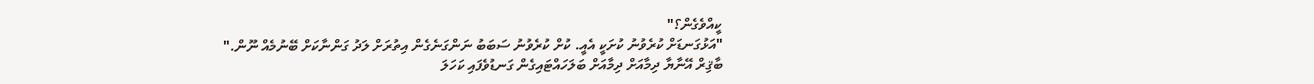ކީއްވެގެން؟"
"އަޅުގަނޑަށް ކުރެވުނު ކުށަކީ އެއީ. ކުށް ކުރެވުނު ސަބަބު ނަންގަނެގެން އިތުރަށް ލަދު ގަންނާކަށް ބޭނުމެއް ނޫން."
ބާޤިރް އޭނާޔާ ދިމާއަށް ދިމާއަށް ބަލަހައްޓައިގެން ގަނޑުވެފައި ކަހަލަ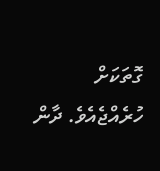ގޮތަކަށް ހުރެއްޖެއެވެ. ދާން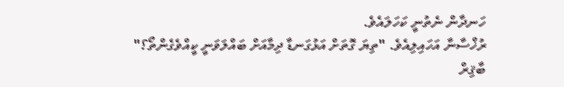ހަނދާން ނެތުނީ ކަހަލައެވެ.
ރުޚްސާނާ އަހައިލިއެވެ. "ތިޔަ ގޮތަށް އަޅުގަނޑާ ދިމާއަށް ބައްލަވަނީ ކީއްވެގެންތޯ؟"
ބާޤިރް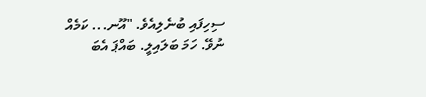ސިހިފައި ބުނެލިއެވެ. "އޫނ... ކަމެއް ނުވޭ. ހަމަ ބަލައިލީ. ބައްޕަ އެބަ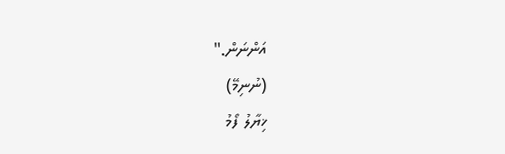އަންނަން."
(ނުނިމޭ)
ޚިޔާލު ފޯމު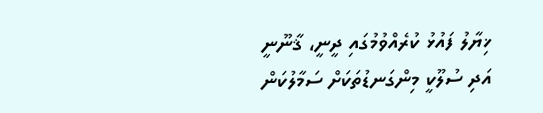ޚިޔާލު ފައުޅު ކުރެއްވުމުގައި ދީނީ، ޤާނޫނީ އަދި ސުލޫކީ މިންގަނޑުތަކަށް ސަމާލުކަން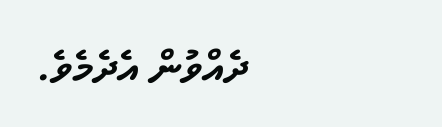ދެއްވުން އެދެމެވެ.